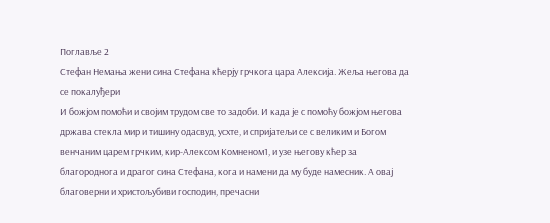Поглавље 2
Стефан Немања жени сина Стефана кћерју грчкога цара Алексија. Жеља његова да се покалуђери
И божјом помоћи и својим трудом све то задоби. И када је с помоћу божјом његова држава стекла мир и тишину одасвуд, усхте, и спријатељи се с великим и Богом венчаним царем грчким, кир-Алексом Комненом1, и узе његову кћер за благороднога и драгог сина Стефана, кога и намени да му буде намесник. А овај благоверни и христољубиви господин, пречасни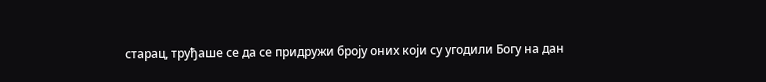старац, труђаше се да се придружи броју оних који су угодили Богу на дан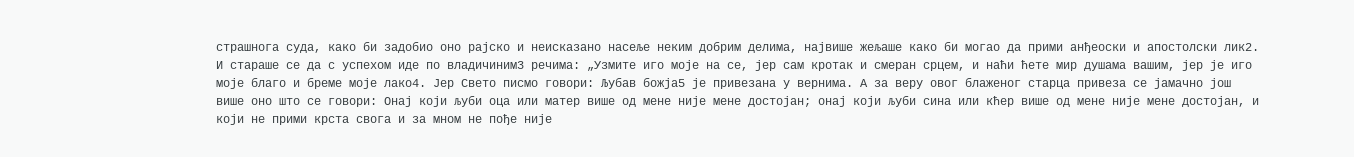страшнога суда, како би задобио оно рајско и неисказано насеље неким добрим делима, највише жељаше како би могао да прими анђеоски и апостолски лик2. И стараше се да с успехом иде по владичиним3 речима: „Узмите иго моје на се, јер сам кротак и смеран срцем, и наћи ћете мир душама вашим, јер је иго моје благо и бреме моје лако4. Јер Свето писмо говори: Љубав божја5 је привезана у вернима. А за веру овог блаженог старца привеза се јамачно још више оно што се говори: Онај који љуби оца или матер више од мене није мене достојан; онај који љуби сина или кћер више од мене није мене достојан, и који не прими крста свога и за мном не пође није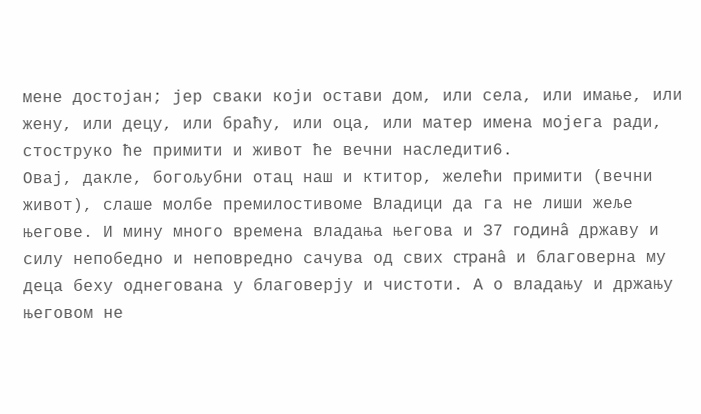мене достојан; јер сваки који остави дом, или села, или имање, или жену, или децу, или браћу, или оца, или матер имена мојега ради, стоструко ће примити и живот ће вечни наследити6.
Овај, дакле, богољубни отац наш и ктитор, желећи примити (вечни живот), слаше молбе премилостивоме Владици да га не лиши жеље његове. И мину много времена владања његова и З7 година̂ државу и силу непобедно и неповредно сачува од свих страна̂ и благоверна му деца беху однегована у благоверју и чистоти. А о владању и држању његовом не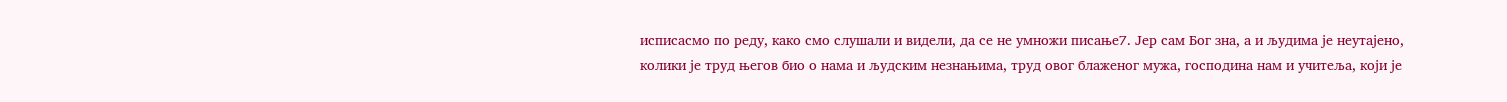исписасмо по реду, како смо слушали и видели, да се не умножи писање7. Јер сам Бог зна, а и људима је неутајено, колики је труд његов био о нама и људским незнањима, труд овог блаженог мужа, господина нам и учитеља, који је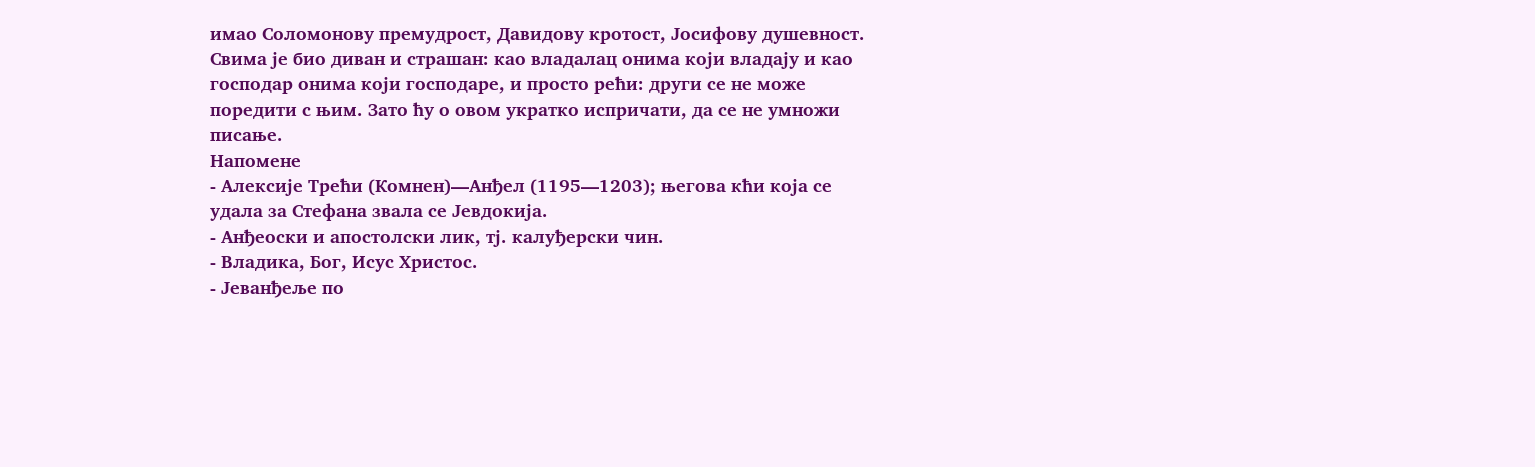имао Соломонову премудрост, Давидову кротост, Јосифову душевност. Свима је био диван и страшан: као владалац онима који владају и као господар онима који господаре, и просто рећи: други се не може поредити с њим. Зато ћу о овом укратко испричати, да се не умножи писање.
Напомене
- Алексије Трећи (Комнен)—Анђел (1195—1203); његова кћи која се удала за Стефана звала се Јевдокија.
- Анђеоски и апостолски лик, тј. калуђерски чин.
- Владика, Бог, Исус Христос.
- Јеванђеље по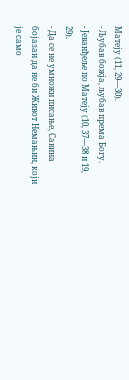Матеју (11, 29—30).
- Љубав божја, љубав према Богу.
- Јеванђеље по Матеју (10, 37—38 и 19, 29).
- Да се не умножи писање, Савина бојазан да не би Живот Немањин, који је само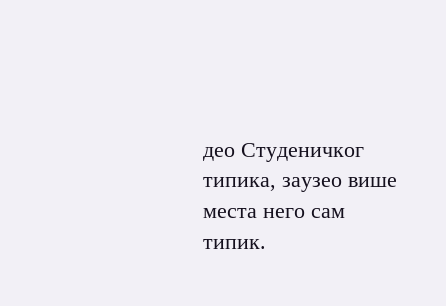део Студеничког типика, заузео више места него сам типик.